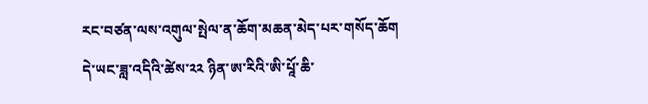རང་བཙན་ལས་འགུལ་སྤེལ་ན་ཆོག་མཆན་མེད་པར་གསོད་ཆོག
དེ་ཡང་ཟླ་འདིའི་ཚེས་༢༢ ཉིན་ཨ་རིའི་ཨི་པཱོ་ཆི་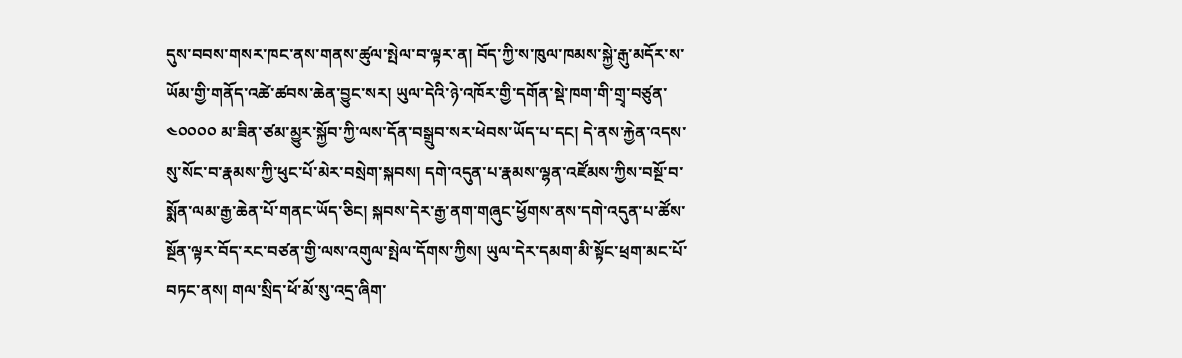དུས་བབས་གསར་ཁང་ནས་གནས་ཚུལ་སྤེལ་བ་ལྟར་ན། བོད་ཀྱི་ས་ཁུལ་ཁམས་སྐྱེ་རྒུ་མདོར་ས་ཡོམ་གྱི་གནོད་འཚེ་ཚབས་ཆེན་བྱུང་སར། ཡུལ་དེའི་ཉེ་འཁོར་གྱི་དགོན་སྡེ་ཁག་གི་གྲྭ་བཙུན་༤༠༠༠༠ མ་ཟིན་ཙམ་མྱུར་སྐྱོབ་ཀྱི་ལས་དོན་བསྒྲུབ་སར་ཕེབས་ཡོད་པ་དང། དེ་ནས་རྐྱེན་འདས་སུ་སོང་བ་རྣམས་ཀྱི་ཕུང་པོ་མེར་བསྲེག་སྐབས། དགེ་འདུན་པ་རྣམས་ལྷན་འཛོམས་ཀྱིས་བསྔོ་བ་སྨོན་ལམ་རྒྱ་ཆེན་པོ་གནང་ཡོད་ཅིང། སྐབས་དེར་རྒྱ་ནག་གཞུང་ཕྱོགས་ནས་དགེ་འདུན་པ་ཚོས་སྔོན་ལྟར་བོད་རང་བཙན་གྱི་ལས་འགུལ་སྤེལ་དོགས་ཀྱིས། ཡུལ་དེར་དམག་མི་སྟོང་ཕྲག་མང་པོ་བཏང་ནས། གལ་སྲིད་ཕོ་མོ་སུ་འདྲ་ཞིག་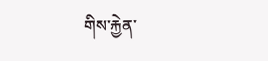གིས་རྐྱེན་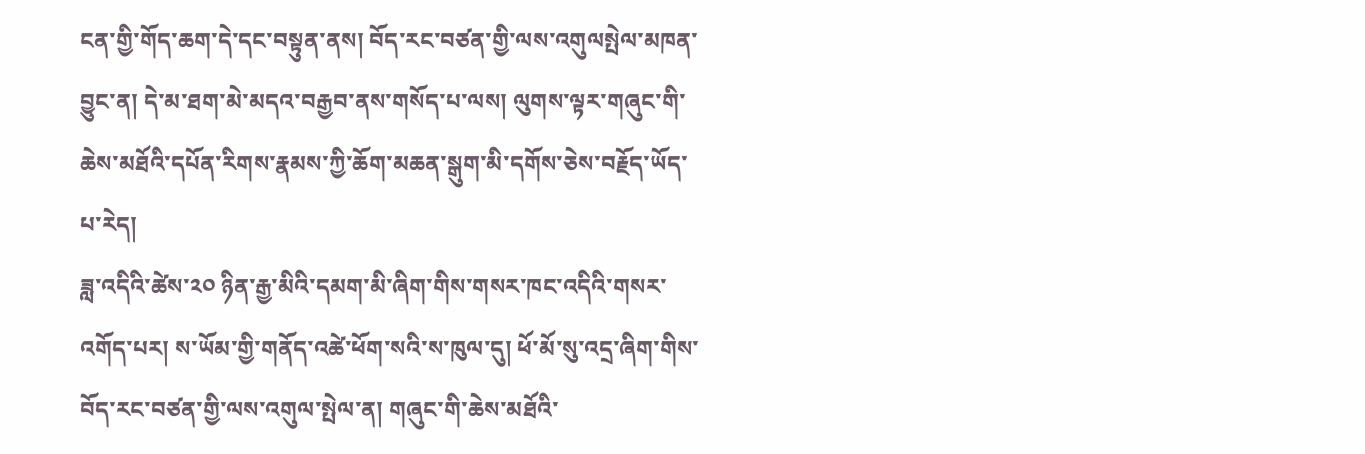ངན་གྱི་གོད་ཆག་དེ་དང་བསྟུན་ནས། བོད་རང་བཙན་གྱི་ལས་འགུལསྤེལ་མཁན་བྱུང་ན། དེ་མ་ཐག་མེ་མདའ་བརྒྱབ་ནས་གསོད་པ་ལས། ལུགས་ལྟར་གཞུང་གི་ཆེས་མཐོའི་དཔོན་རིགས་རྣམས་ཀྱི་ཆོག་མཆན་སྒུག་མི་དགོས་ཅེས་བརྗོད་ཡོད་པ་རེད།
ཟླ་འདིའི་ཚེས་༢༠ ཉིན་རྒྱ་མིའི་དམག་མི་ཞིག་གིས་གསར་ཁང་འདིའི་གསར་འགོད་པར། ས་ཡོམ་གྱི་གནོད་འཚེ་ཕོག་སའི་ས་ཁུལ་དུ། ཕོ་མོ་སུ་འདྲ་ཞིག་གིས་བོད་རང་བཙན་གྱི་ལས་འགུལ་སྤེལ་ན། གཞུང་གི་ཆེས་མཐོའི་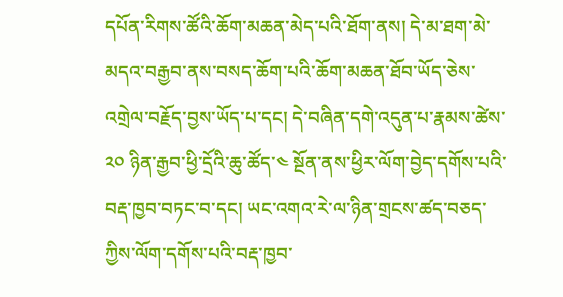དཔོན་རིགས་ཚོའི་ཆོག་མཆན་མེད་པའི་ཐོག་ནས། དེ་མ་ཐག་མེ་མདའ་བརྒྱབ་ནས་བསད་ཆོག་པའི་ཆོག་མཆན་ཐོབ་ཡོད་ཅེས་འགྲེལ་བརྗོད་བྱས་ཡོད་པ་དང། དེ་བཞིན་དགེ་འདུན་པ་རྣམས་ཚེས་༢༠ ཉིན་རྒྱབ་ཕྱི་དྲོའི་ཆུ་ཚོད་༤ སྔོན་ནས་ཕྱིར་ལོག་བྱེད་དགོས་པའི་བརྡ་ཁྱབ་བཏང་བ་དང། ཡང་འགའ་རེ་ལ་ཉིན་གྲངས་ཚད་བཅད་ཀྱིས་ལོག་དགོས་པའི་བརྡ་ཁྱབ་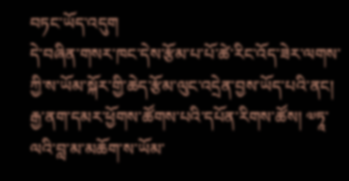བཏང་ཡོད་འདུག
དེ་བཞིན་གསར་ཁང་དེས་རྩོམ་པ་པོ་ཚེ་རིང་འོད་ཟེར་ལགས་ཀྱི་ས་ཡོམ་སྐོར་གྱི་ཆེད་རྩོམ་ལུང་འདྲེན་བྱས་ཡོད་པའི་ནང། རྒྱ་ནག་དམར་ཕྱོགས་ཚོགས་པའི་དཔོན་རིགས་ཚོས། ༧ཏཱ་ལའི་བླ་མ་མཆོག་ས་ཡོམ་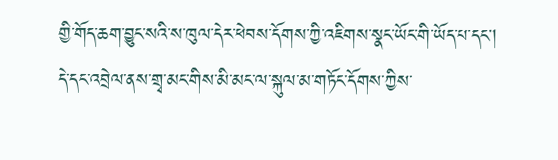གྱི་གོད་ཆག་བྱུང་སའི་ས་ཁུལ་དེར་ཕེབས་དོགས་ཀྱི་འཇིགས་སྣང་ཡོང་གི་ཡོད་པ་དང།  དེ་དང་འབྲེལ་ནས་གྲྭ་མང་གིས་མི་མང་ལ་སྐུལ་མ་གཏོང་དོགས་ཀྱིས་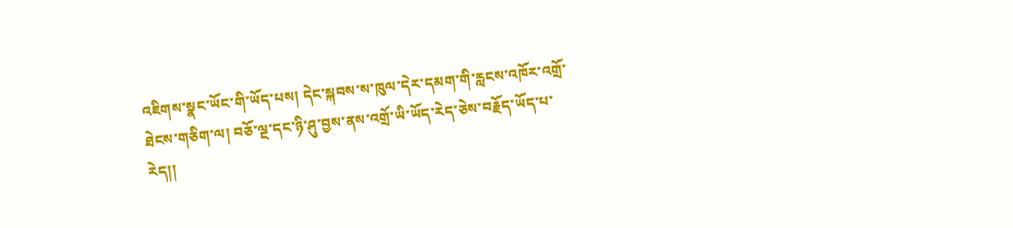འཇིགས་སྣང་ཡོང་གི་ཡོད་པས། དེང་སྐབས་ས་ཁུལ་དེར་དམག་གི་རླངས་འཁོར་འགྲོ་ཐེངས་གཅིག་ལ། བཅོ་ལྔ་དང་ཉི་ཤུ་བྱས་ནས་འགྲོ་ཡི་ཡོད་རེད་ཅེས་བརྗོད་ཡོད་པ་རེད།།